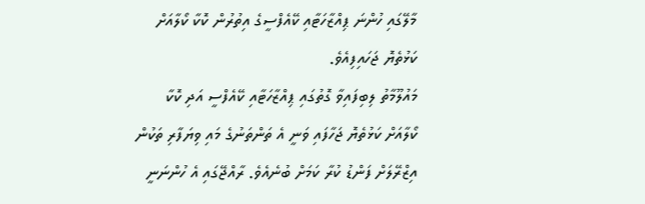މާލޭގައި ހުންނަ ޕިއްޒާހަޓާއި ކޭއެފްސީގެ އިތުރުން ކޮކާ ކޯލާއަށް ކަޅުތެޔޮ ޖަހައިފިއެވެ.
މައުލޫމާތު ލިބިފައިވާ ގޮތުގައި ޕިއްޒާހަޓާއި ކޭއެފްސީ އަދި ކޮކާ ކޯލާއަށް ކަޅުތެޔޮ ޖަހާފައި ވަނީ އެ ތަންތަނުގެ މައި ވިޔަފާރި ތަކުން އިޒްރޭލަށް ފަންޑު ކުރާ ކަމަށް ބުނެއެވެ. ރާއްޖޭގައި އެ ހުންނަނީ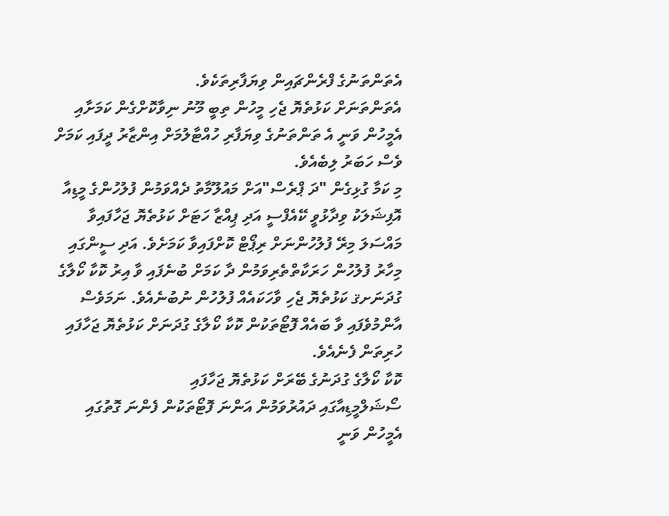އެތަންތަނުގެ ފްރެންޗައިން ވިޔަފާރިތަކެވެ.
އެތަންތަނަށް ކަޅުތެޔޮ ޖެހި މީހުން ތިބީ މޫނު ނިވާކޮށްގެން ކަމަށާއި އެމީހުން ވަނީ އެ ތަންތަނުގެ ވިޔަފާރި ހުއްޓާލުމަށް އިންޒާރު ދީފައި ކަމަށް ވެސް ހަބަރު ލިބެއެވެ.
މި ކަމާ ގުޅިގެން "ދަ ޕްރެސް"އަށް މައުލޫމާތު ދެއްވަމުން ފުލުހުންގެ މީޑިއާ އޮފިޝަލަކު ވިދާޅުވީ ކޭއެފްސީ އަދި ޕިއްޒާ ހަޓަށް ކަޅުތެޔޮ ޖަހާފައިވާ މައްސަލަ މިރޭ ފުލުހުންނަށް ރިޕޯޓް ކޮށްފައިވާ ކަމަށެވެ. އަދި ސީންގައި މިހާރު ފުލުހުން ހަރަކާތްތެރިވަމުން ދާ ކަމަށް ބުނެފައި ވާ އިރު ކޮކާ ކޯލާގެ ގުދަނަށޤ ކަޅުތެޔޮ ޖެހި ވާހަކައެއް ފުލުހުން ނުބުނެއެވެ. ނަމަވެސް އާންމުވެފައި ވާ ބައެއް ފޮޓޯތަކުން ކޮކާ ކޯލާގެ ގުދަނަށް ކަޅުތެޔޮ ޖަހާފައި ހުރިތަން ފެނެއެވެ.
ކޮކާ ކޯލާގެ ގުދަނުގެ ބޭރަށް ކަޅުތެޔޮ ޖަހާފައި
ސޯޝަލްމީޑިއާގައި ދައުރުވަމުން އަންނަ ފޮޓޯތަކުން ފެންނަ ގޮތުގައި އެމީހުން ވަނީ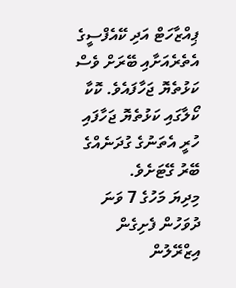ޕިއްޒާހަޓް އަދި ކޭއެފްސީގެ އެތެރެއަށާއި ބޭރަށް ވެސް ކަޅުތެޔޮ ޖަހާފައެވެ. ކޮކާ ކޯލާގައި ކަޅުތެޔޮ ޖަހާފައި ހުރީ އެތަނުގެ ގުދަނެއްގެ ބޭރު ގޭޓަށެވެ.
މިދިޔަ މަހުގެ 7 ވަނަ ދުވަހުން ފެށިގެން އިޒްރޭލުން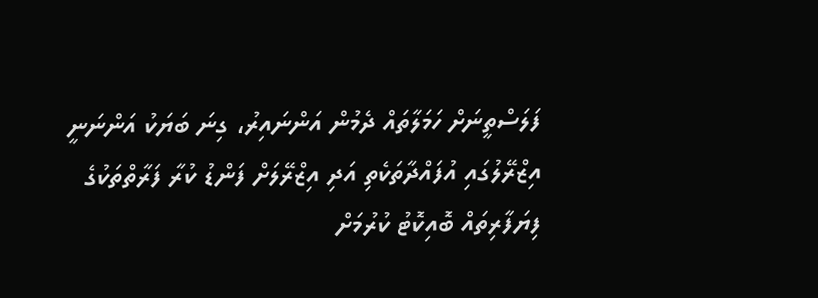ފަލަސްތީނަށް ހަމަލާތައް ދެމުން އަންނައިރު، ގިނަ ބަޔަކު އަންނަނީ އިޒްރޭލުގައި އުފައްދާތަކެތި އަދި އިޒްރޭލަށް ފަންޑު ކުރާ ފަރާތްތަކުގެ ފިޔަފާރިތައް ބޮއިކޮޓު ކުރުމަށް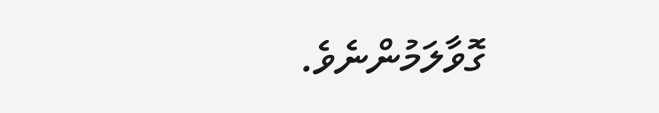ގޮވާލަމުންނެވެ.